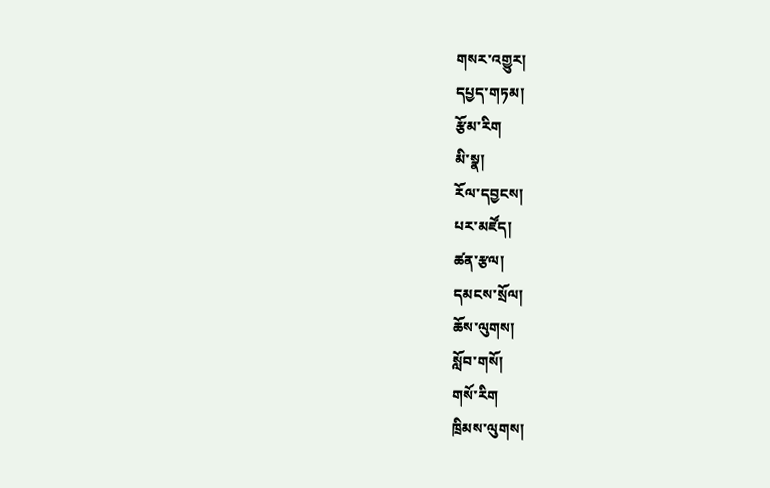གསར་འགྱུར།
དཔྱད་གཏམ།
རྩོམ་རིག
མི་སྣ།
རོལ་དབྱངས།
པར་མཛོད།
ཚན་རྩལ།
དམངས་སྲོལ།
ཆོས་ལུགས།
སློབ་གསོ།
གསོ་རིག
ཁྲིམས་ལུགས།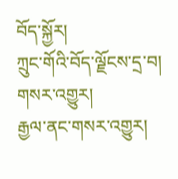བོད་སྐྱོར།
ཀྲུང་གོའི་བོད་ལྗོངས་དྲ་བ།
གསར་འགྱུར།
རྒྱལ་ནང་གསར་འགྱུར།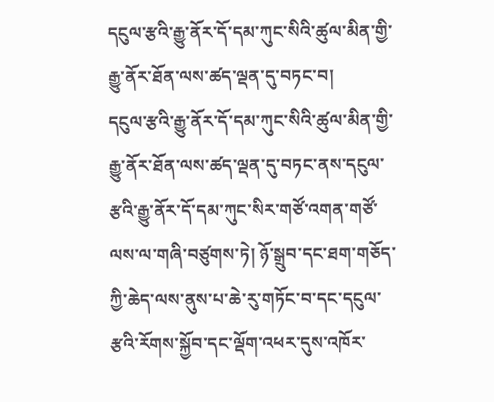དངུལ་རྩའི་རྒྱུ་ནོར་དོ་དམ་ཀུང་སིའི་ཚུལ་མིན་གྱི་རྒྱུ་ནོར་ཐོན་ལས་ཚད་ལྡན་དུ་བཏང་བ།
དངུལ་རྩའི་རྒྱུ་ནོར་དོ་དམ་ཀུང་སིའི་ཚུལ་མིན་གྱི་རྒྱུ་ནོར་ཐོན་ལས་ཚད་ལྡན་དུ་བཏང་ནས་དངུལ་རྩའི་རྒྱུ་ནོར་དོ་དམ་ཀུང་སིར་གཙོ་འགན་གཙོ་ལས་ལ་གཞི་བཙུགས་ཏེ། ཉོ་སྒྲུབ་དང་ཐག་གཅོད་ཀྱི་ཆེད་ལས་ནུས་པ་ཆེ་རུ་གཏོང་བ་དང་དངུལ་རྩའི་རོགས་སྐྱོབ་དང་ལྡོག་འཕར་དུས་འཁོར་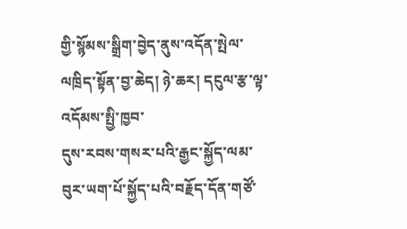གྱི་སྙོམས་སྒྲིག་བྱེད་ནུས་འདོན་སྤེལ་ལཁྲིད་སྟོན་བྱ་ཆེད། ཉེ་ཆར། དངུལ་རྩ་ལྟ་འདོམས་སྤྱི་ཁྱབ་
དུས་རབས་གསར་པའི་རྒྱང་སྐྱོད་ལམ་བུར་ཡག་པོ་སྐྱོད་པའི་བརྗོད་དོན་གཙོ་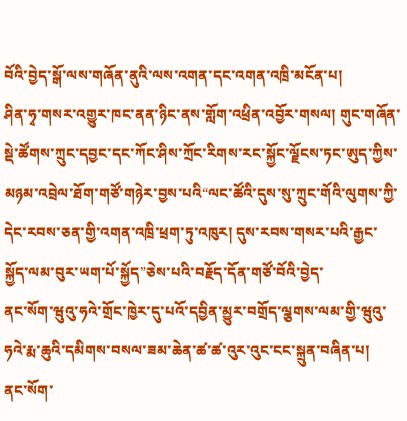བོའི་བྱེད་སྒོ་ལས་གཞོན་ནུའི་ལས་འགན་དང་འགན་འཁྲི་མངོན་པ།
ཤིན་ཧྭ་གསར་འགྱུར་ཁང་ནན་ཉིང་ནས་གློག་འཕྲིན་འབྱོར་གསལ། གུང་གཞོན་སྡེ་ཚོགས་ཀྲུང་དབྱང་དང་ཀོང་ཤིས་ཀྲོང་རིགས་རང་སྐྱོང་ལྗོངས་ཏང་ཨུད་ཀྱིས་མཉམ་འབྲེལ་ཐོག་གཙོ་གཉེར་བྱས་པའི“ལང་ཚོའི་དུས་སུ་ཀྲུང་གོའི་ལུགས་ཀྱི་དེང་རབས་ཅན་གྱི་འགན་འཁྲི་ཕྲག་ཏུ་འཁུར། དུས་རབས་གསར་པའི་རྒྱང་སྐྱོད་ལམ་བུར་ཡག་པོ་སྐྱོད”ཅེས་པའི་བརྗོད་དོན་གཙོ་བོའི་བྱེད་
ནང་སོག་ཝུའུ་ཧའེ་གྲོང་ཁྱེར་དུ་པའོ་དབྱིན་མྱུར་བགྲོད་ལྕགས་ལམ་གྱི་ཝུའུ་ཧའེ་རྨ་ཆུའི་དམིགས་བསལ་ཟམ་ཆེན་ཚ་ཚ་འུར་འུང་ངང་སྐྲུན་བཞིན་པ།
ནང་སོག་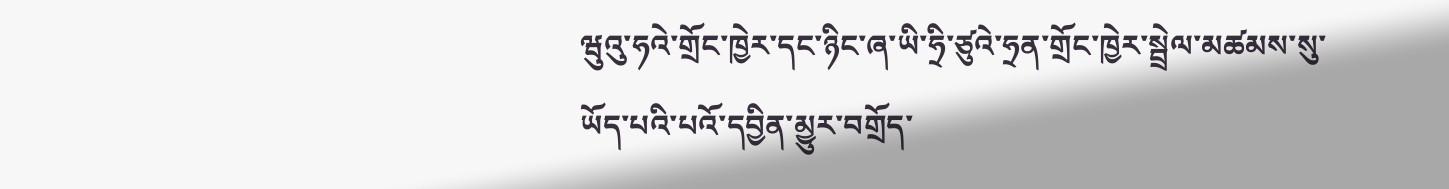ཝུའུ་ཧའེ་གྲོང་ཁྱེར་དང་ཉིང་ཞ་ཡི་ཧྲི་ཙུའེ་ཧྲན་གྲོང་ཁྱེར་སྦྲེལ་མཚམས་སུ་ཡོད་པའི་པའོ་དབྱིན་མྱུར་བགྲོད་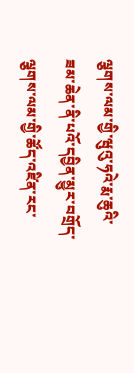ལྕགས་ལམ་གྱི་ཝུའུ་ཧའེ་རྨ་ཆུའི་ཟམ་ཆེན་ནི་པའོ་དབྱིན་མྱུར་བགྲོད་ལྕགས་ལམ་གྱི་ཚོད་འཛིན་རང་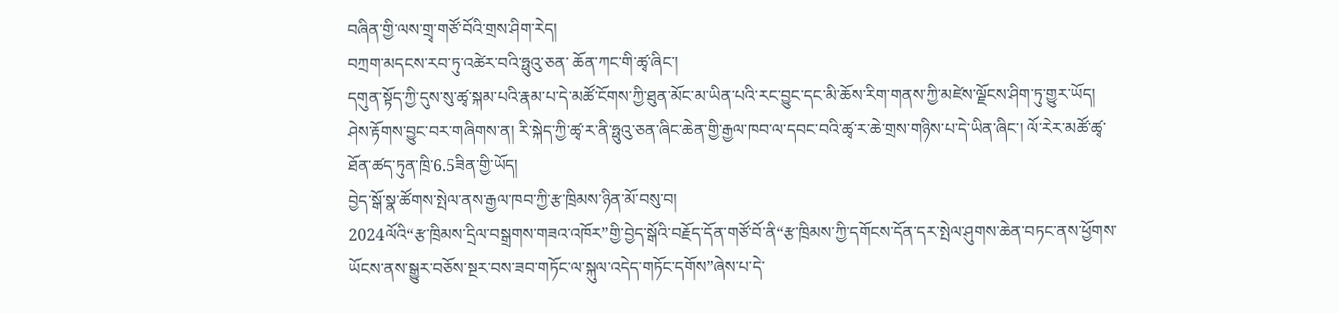བཞིན་གྱི་ལས་གྲྭ་གཙོ་བོའི་གྲས་ཤིག་རེད།
བཀྲག་མདངས་རབ་ཏུ་འཚེར་བའི་ཧྥུའུ་ཅན་ ཆོན་ཀང་གི་ཚྭ་ཞིང་།
དགུན་སྟོད་ཀྱི་དུས་སུ་ཚྭ་སྐམ་པའི་རྣམ་པ་དེ་མཚོ་ངོགས་ཀྱི་ཐུན་མོང་མ་ཡིན་པའི་རང་བྱུང་དང་མི་ཆོས་རིག་གནས་ཀྱི་མཛེས་ལྗོངས་ཤིག་ཏུ་གྱུར་ཡོད། ཤེས་རྟོགས་བྱུང་བར་གཞིགས་ན། རི་སྐེད་ཀྱི་ཚྭ་ར་ནི་ཧྥུའུ་ཅན་ཞིང་ཆེན་གྱི་རྒྱལ་ཁབ་ལ་དབང་བའི་ཚྭ་ར་ཆེ་གྲས་གཉིས་པ་དེ་ཡིན་ཞིང་། ལོ་རེར་མཚོ་ཚྭ་ཐོན་ཚད་ཏུན་ཁྲི་6.5ཟིན་གྱི་ཡོད།
བྱེད་སྒོ་སྣ་ཚོགས་སྤེལ་ནས་རྒྱལ་ཁབ་ཀྱི་རྩ་ཁྲིམས་ཉིན་མོ་བསུ་བ།
2024ལོའི“རྩ་ཁྲིམས་དྲིལ་བསྒྲགས་གཟའ་འཁོར”གྱི་བྱེད་སྒོའི་བརྗོད་དོན་གཙོ་བོ་ནི“རྩ་ཁྲིམས་ཀྱི་དགོངས་དོན་དར་སྤེལ་ཤུགས་ཆེན་བཏང་ནས་ཕྱོགས་ཡོངས་ནས་སྒྱུར་བཅོས་སྔར་བས་ཟབ་གཏོང་ལ་སྐུལ་འདེད་གཏོང་དགོས”ཞེས་པ་དེ་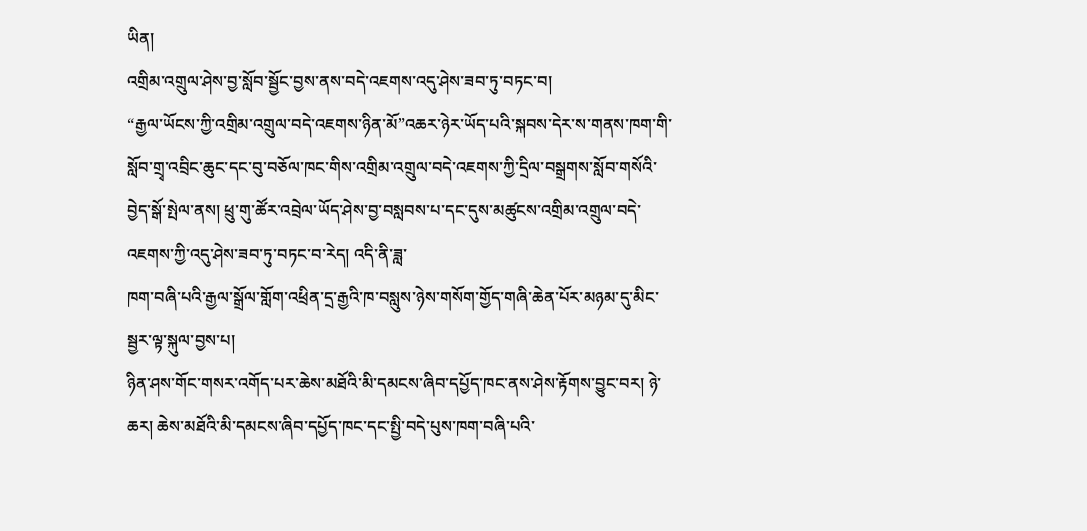ཡིན།
འགྲིམ་འགྲུལ་ཤེས་བྱ་སློབ་སྦྱོང་བྱས་ནས་བདེ་འཇགས་འདུ་ཤེས་ཟབ་ཏུ་བཏང་བ།
“རྒྱལ་ཡོངས་ཀྱི་འགྲིམ་འགྲུལ་བདེ་འཇགས་ཉིན་མོ”འཆར་ཉེར་ཡོད་པའི་སྐབས་དེར་ས་གནས་ཁག་གི་སློབ་གྲྭ་འབྲིང་ཆུང་དང་བུ་བཅོལ་ཁང་གིས་འགྲིམ་འགྲུལ་བདེ་འཇགས་ཀྱི་དྲིལ་བསྒྲགས་སློབ་གསོའི་བྱེད་སྒོ་སྤེལ་ནས། ཕྲུ་གུ་ཚོར་འབྲེལ་ཡོད་ཤེས་བྱ་བསླབས་པ་དང་དུས་མཚུངས་འགྲིམ་འགྲུལ་བདེ་འཇགས་ཀྱི་འདུ་ཤེས་ཟབ་ཏུ་བཏང་བ་རེད། འདི་ནི་ཟླ་
ཁག་བཞི་པའི་རྒྱལ་སྒྲོལ་གློག་འཕྲིན་དྲ་རྒྱའི་ཁ་བསླུས་ཉེས་གསོག་གྱོད་གཞི་ཆེན་པོར་མཉམ་དུ་མིང་སྦྱར་ལྟ་སྐུལ་བྱས་པ།
ཉིན་ཤས་གོང་གསར་འགོད་པར་ཆེས་མཐོའི་མི་དམངས་ཞིབ་དཔྱོད་ཁང་ནས་ཤེས་རྟོགས་བྱུང་བར། ཉེ་ཆར། ཆེས་མཐོའི་མི་དམངས་ཞིབ་དཔྱོད་ཁང་དང་སྤྱི་བདེ་པུས་ཁག་བཞི་པའི་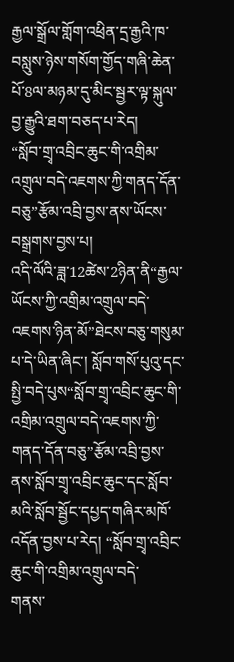རྒྱལ་སྒྲོལ་གློག་འཕྲིན་དྲ་རྒྱའི་ཁ་བསླུས་ཉེས་གསོག་གྱོད་གཞི་ཆེན་པོ་8ལ་མཉམ་དུ་མིང་སྦྱར་ལྟ་སྐུལ་བྱ་རྒྱུའི་ཐག་བཅད་པ་རེད།
“སློབ་གྲྭ་འབྲིང་ཆུང་གི་འགྲིམ་འགྲུལ་བདེ་འཇགས་ཀྱི་གནད་དོན་བཅུ”རྩོམ་འབྲི་བྱས་ནས་ཡོངས་བསྒྲགས་བྱས་པ།
འདི་ལོའི་ཟླ་12ཚེས་2ཉིན་ནི“རྒྱལ་ཡོངས་ཀྱི་འགྲིམ་འགྲུལ་བདེ་འཇགས་ཉིན་མོ”ཐེངས་བཅུ་གསུམ་པ་དེ་ཡིན་ཞིང་། སློབ་གསོ་པུའུ་དང་སྤྱི་བདེ་པུས“སློབ་གྲྭ་འབྲིང་ཆུང་གི་འགྲིམ་འགྲུལ་བདེ་འཇགས་ཀྱི་གནད་དོན་བཅུ”རྩོམ་འབྲི་བྱས་ནས་སློབ་གྲྭ་འབྲིང་ཆུང་དང་སློབ་མའི་སློབ་སྦྱོང་དཔྱད་གཞིར་མཁོ་འདོན་བྱས་པ་རེད། “སློབ་གྲྭ་འབྲིང་ཆུང་གི་འགྲིམ་འགྲུལ་བདེ་
གནས་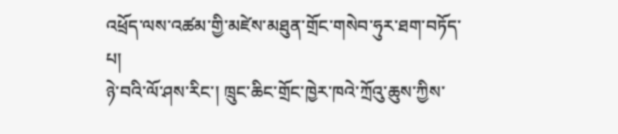འཕྲོད་ལས་འཚམ་གྱི་མཛེས་མཐུན་གྲོང་གསེབ་ཧུར་ཐག་བཏོད་པ།
ཉེ་བའི་ལོ་ཤས་རིང་། ཁྲུང་ཆིང་གྲོང་ཁྱེར་ཁའེ་ཀྲོའུ་ཆུས་ཀྱིས་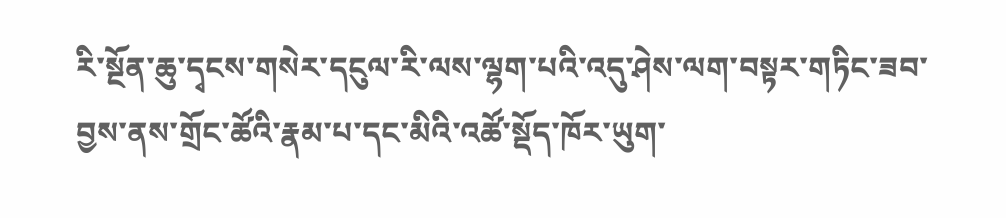རི་སྔོན་ཆུ་དྭངས་གསེར་དངུལ་རི་ལས་ལྷག་པའི་འདུ་ཤེས་ལག་བསྟར་གཏིང་ཟབ་བྱས་ནས་གྲོང་ཚོའི་རྣམ་པ་དང་མིའི་འཚོ་སྡོད་ཁོར་ཡུག་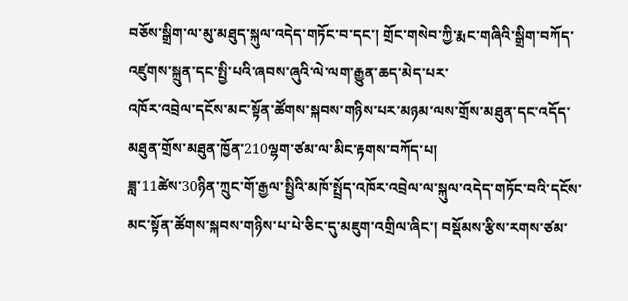བཅོས་སྒྲིག་ལ་མུ་མཐུད་སྐུལ་འདེད་གཏོང་བ་དང་། གྲོང་གསེབ་ཀྱི་རྨང་གཞིའི་སྒྲིག་བཀོད་འཛུགས་སྐྲུན་དང་སྤྱི་པའི་ཞབས་ཞུའི་ལེ་ལག་རྒྱུན་ཆད་མེད་པར་
འཁོར་འབྲེལ་དངོས་མང་སྟོན་ཚོགས་སྐབས་གཉིས་པར་མཉམ་ལས་གྲོས་མཐུན་དང་འདོད་མཐུན་གྲོས་མཐུན་ཁྱོན་210ལྷག་ཙམ་ལ་མིང་རྟགས་བཀོད་པ།
ཟླ་11ཚེས་30ཉིན་ཀྲུང་གོ་རྒྱལ་སྤྱིའི་མཁོ་སྤྲོད་འཁོར་འབྲེལ་ལ་སྐུལ་འདེད་གཏོང་བའི་དངོས་མང་སྟོན་ཚོགས་སྐབས་གཉིས་པ་པེ་ཅིང་དུ་མཇུག་འགྲིལ་ཞིང་། བསྡོམས་རྩིས་རགས་ཙམ་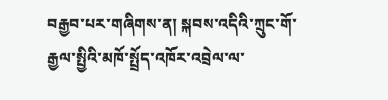བརྒྱབ་པར་གཞིགས་ན། སྐབས་འདིའི་ཀྲུང་གོ་རྒྱལ་སྤྱིའི་མཁོ་སྤྲོད་འཁོར་འབྲེལ་ལ་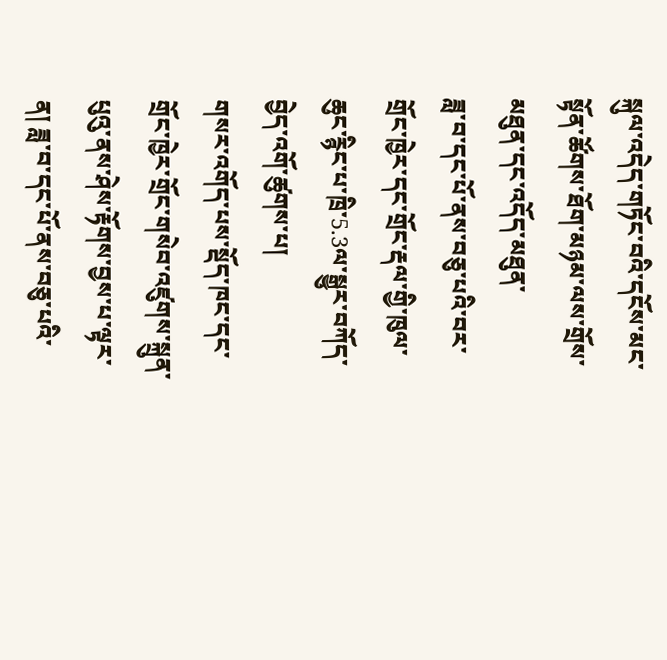སྐུལ་འདེད་གཏོང་བའི་དངོས་མང་སྟོན་ཚོགས་ཐོག་མཉམ་ལས་གྲོས་མཐུན་དང་འདོད་མཐུན་
ཟླ་བ་དང་པོ་ནས་བཅུ་པའི་བར་གྲོང་ཁྱེར་དང་གྲོང་རྡལ་གྱི་ཁུལ་ཆུང་རྙིང་པ་ཁྲི་5.3ལ་སྒྱུར་བཀོད་བྱེད་འགོ་ཚུགས་པ།
གསར་འགོད་པས་སྡོད་ཁང་དང་གྲོང་ཁྱེར་གྲོང་གསེབ་འཛུགས་སྐྲུན་པུའུ་ནས་ཤེས་རྟོགས་བྱས་པ་ལྟར་ན། ཟླ་བ་དང་པོ་ནས་བཅུ་པའི་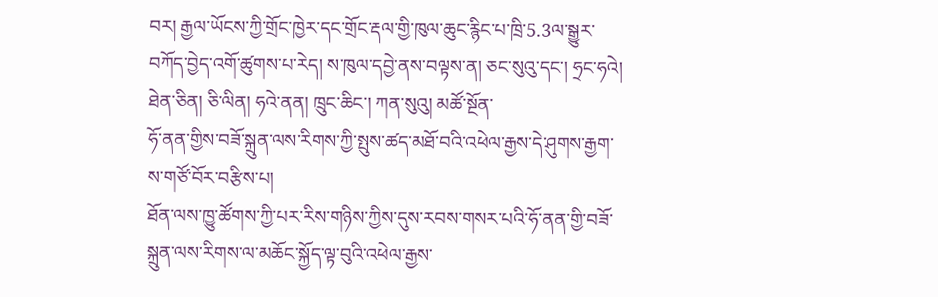བར། རྒྱལ་ཡོངས་ཀྱི་གྲོང་ཁྱེར་དང་གྲོང་རྡལ་གྱི་ཁུལ་ཆུང་རྙིང་པ་ཁྲི་5.3ལ་སྒྱུར་བཀོད་བྱེད་འགོ་ཚུགས་པ་རེད། ས་ཁུལ་དབྱེ་ནས་བལྟས་ན། ཅང་སུའུ་དང་། ཧྲང་ཧའེ། ཐེན་ཅིན། ཅི་ལིན། ཧའེ་ནན། ཁྲུང་ཆིང་། ཀན་སུའུ། མཚོ་སྔོན་
ཧོ་ནན་གྱིས་བཟོ་སྐྲུན་ལས་རིགས་ཀྱི་སྤུས་ཚད་མཐོ་བའི་འཕེལ་རྒྱས་དེ་ཤུགས་རྒྱག་ས་གཙོ་བོར་བརྩིས་པ།
ཐོན་ལས་ཁྱུ་ཚོགས་ཀྱི་པར་རིས་གཉིས་ཀྱིས་དུས་རབས་གསར་པའི་ཧོ་ནན་གྱི་བཟོ་སྐྲུན་ལས་རིགས་ལ་མཆོང་སྐྱོད་ལྟ་བུའི་འཕེལ་རྒྱས་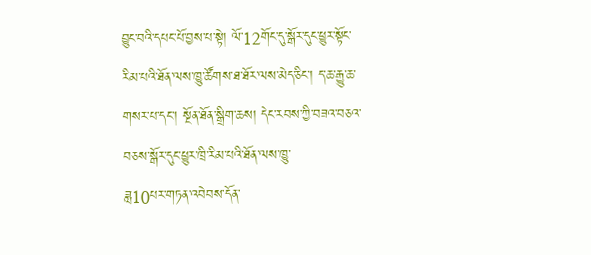བྱུང་བའི་དཔང་པོ་བྱས་པ་སྟེ། ལོ་12གོང་དུ་སྒོར་དུང་ཕྱུར་སྟོང་རིམ་པའི་ཐོན་ལས་ཁྱུ་ཚོགས་ཐ་ཐོར་ལས་མེད་ཅིང་། ད་ཆ་རྒྱུ་ཆ་གསར་པ་དང་། སྔོན་ཐོན་སྒྲིག་ཆས། དེང་རབས་ཀྱི་བཟའ་བཅའ་བཅས་སྒོར་དུང་ཕྱུར་ཁྲི་རིམ་པའི་ཐོན་ལས་ཁྱུ་
ཟླ10པར་གཏན་འབེབས་དོན་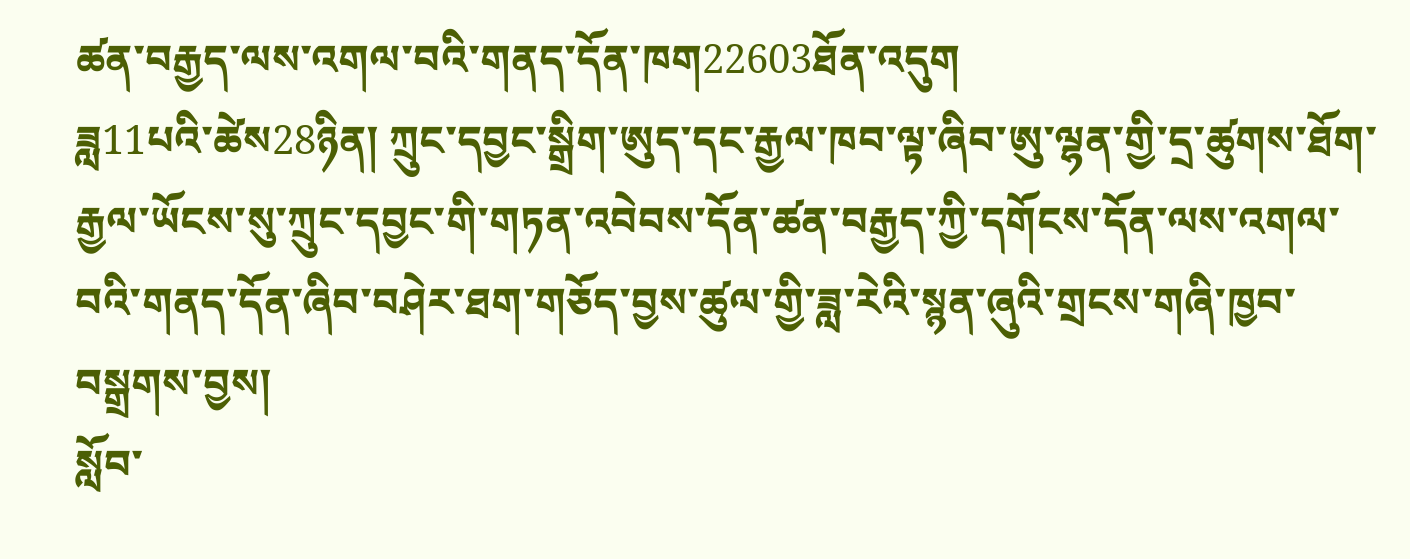ཚན་བརྒྱད་ལས་འགལ་བའི་གནད་དོན་ཁག22603ཐོན་འདུག
ཟླ11པའི་ཚེས28ཉིན། ཀྲུང་དབྱང་སྒྲིག་ཨུད་དང་རྒྱལ་ཁབ་ལྟ་ཞིབ་ཨུ་ལྷན་གྱི་དྲ་ཚུགས་ཐོག་རྒྱལ་ཡོངས་སུ་ཀྲུང་དབྱང་གི་གཏན་འབེབས་དོན་ཚན་བརྒྱད་ཀྱི་དགོངས་དོན་ལས་འགལ་བའི་གནད་དོན་ཞིབ་བཤེར་ཐག་གཅོད་བྱས་ཚུལ་གྱི་ཟླ་རེའི་སྙན་ཞུའི་གྲངས་གཞི་ཁྱབ་བསྒྲགས་བྱས།
སློབ་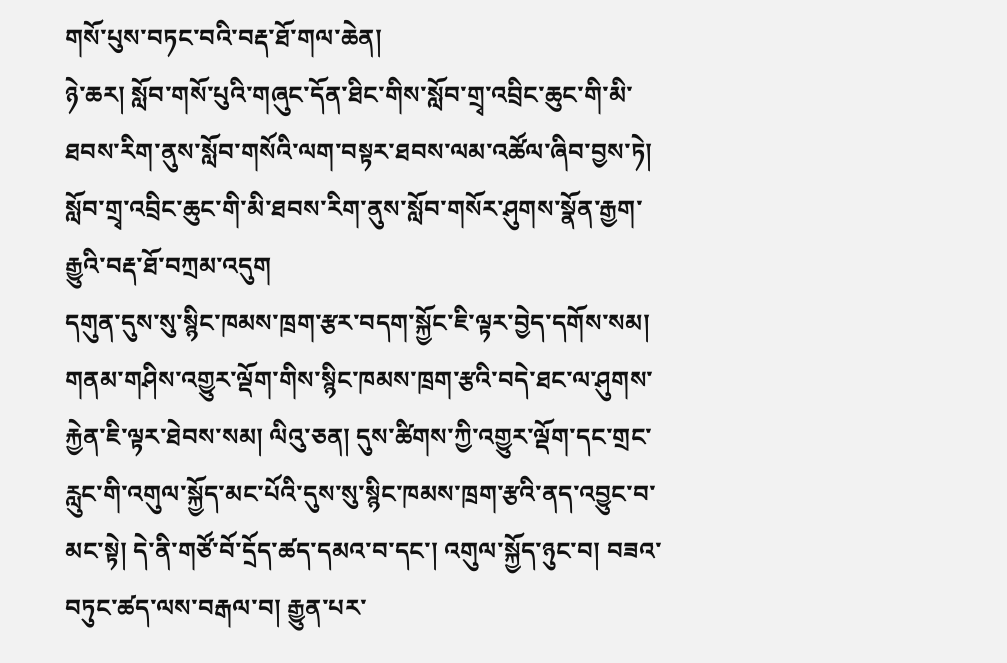གསོ་པུས་བཏང་བའི་བརྡ་ཐོ་གལ་ཆེན།
ཉེ་ཆར། སློབ་གསོ་པུའི་གཞུང་དོན་ཐིང་གིས་སློབ་གྲྭ་འབྲིང་ཆུང་གི་མི་ཐབས་རིག་ནུས་སློབ་གསོའི་ལག་བསྟར་ཐབས་ལམ་འཚོལ་ཞིབ་བྱས་ཏེ། སློབ་གྲྭ་འབྲིང་ཆུང་གི་མི་ཐབས་རིག་ནུས་སློབ་གསོར་ཤུགས་སྣོན་རྒྱག་རྒྱུའི་བརྡ་ཐོ་བཀྲམ་འདུག
དགུན་དུས་སུ་སྙིང་ཁམས་ཁྲག་རྩར་བདག་སྐྱོང་ཇི་ལྟར་བྱེད་དགོས་སམ།
གནམ་གཤིས་འགྱུར་ལྡོག་གིས་སྙིང་ཁམས་ཁྲག་རྩའི་བདེ་ཐང་ལ་ཤུགས་རྐྱེན་ཇི་ལྟར་ཐེབས་སམ། ལིའུ་ཅན། དུས་ཚིགས་ཀྱི་འགྱུར་ལྡོག་དང་གྲང་རླུང་གི་འགུལ་སྐྱོད་མང་པོའི་དུས་སུ་སྙིང་ཁམས་ཁྲག་རྩའི་ནད་འབྱུང་བ་མང་སྟེ། དེ་ནི་གཙོ་བོ་དྲོད་ཚད་དམའ་བ་དང་། འགུལ་སྐྱོད་ཉུང་བ། བཟའ་བཏུང་ཚད་ལས་བརྒལ་བ། རྒྱུན་པར་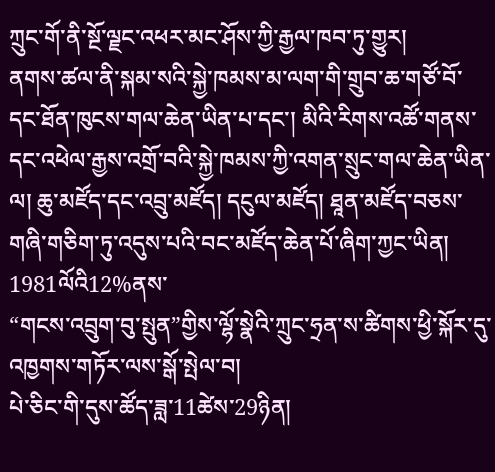ཀྲུང་གོ་ནི་སྔོ་ལྗང་འཕར་མང་ཤོས་ཀྱི་རྒྱལ་ཁབ་ཏུ་གྱུར།
ནགས་ཚལ་ནི་སྐམ་སའི་སྐྱེ་ཁམས་མ་ལག་གི་གྲུབ་ཆ་གཙོ་བོ་དང་ཐོན་ཁུངས་གལ་ཆེན་ཡིན་པ་དང་། མིའི་རིགས་འཚོ་གནས་དང་འཕེལ་རྒྱས་འགྲོ་བའི་སྐྱེ་ཁམས་ཀྱི་འགན་སྲུང་གལ་ཆེན་ཡིན་ལ། ཆུ་མཛོད་དང་འབྲུ་མཛོད། དངུལ་མཛོད། ཐཱན་མཛོད་བཅས་གཞི་གཅིག་ཏུ་འདུས་པའི་བང་མཛོད་ཆེན་པོ་ཞིག་ཀྱང་ཡིན། 1981ལོའི12%ནས་
“གངས་འབྲུག་བུ་སྤུན”གྱིས་ལྷོ་སྣེའི་ཀྲུང་ཧྲན་ས་ཚིགས་ཕྱི་སྐོར་དུ་འཁྱགས་གཏོར་ལས་སྒོ་སྤེལ་བ།
པེ་ཅིང་གི་དུས་ཚོད་ཟླ་11ཚེས་29ཉིན།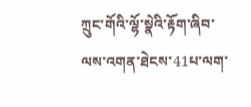ཀྲུང་གོའི་ལྷོ་སྣེའི་རྟོག་ཞིབ་ལས་འགན་ཐེངས་41པ་ལག་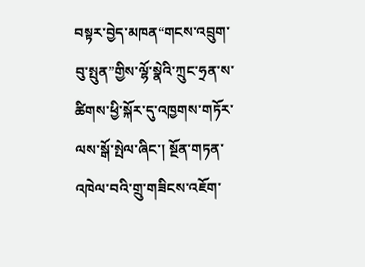བསྟར་བྱེད་མཁན“གངས་འབྲུག་བུ་སྤུན”གྱིས་ལྷོ་སྣེའི་ཀྲུང་ཧྲན་ས་ཚིགས་ཕྱི་སྐོར་དུ་འཁྱགས་གཏོར་ལས་སྒོ་སྤེལ་ཞིང་། སྔོན་གཏན་འཁེལ་བའི་གྲུ་གཟིངས་འཇོག་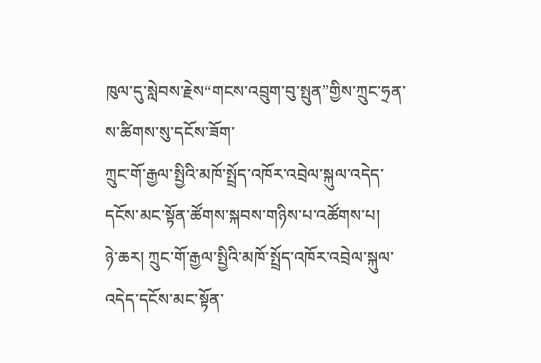ཁུལ་དུ་སླེབས་རྗེས“གངས་འབྲུག་བུ་སྤུན”གྱིས་ཀྲུང་ཧྲན་ས་ཚིགས་སུ་དངོས་ཟོག་
ཀྲུང་གོ་རྒྱལ་སྤྱིའི་མཁོ་སྤྲོད་འཁོར་འབྲེལ་སྐུལ་འདེད་དངོས་མང་སྟོན་ཚོགས་སྐབས་གཉིས་པ་འཚོགས་པ།
ཉེ་ཆར། ཀྲུང་གོ་རྒྱལ་སྤྱིའི་མཁོ་སྤྲོད་འཁོར་འབྲེལ་སྐུལ་འདེད་དངོས་མང་སྟོན་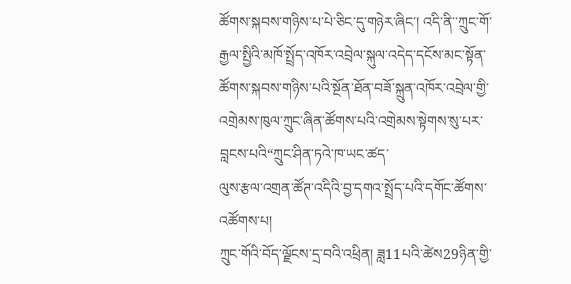ཚོགས་སྐབས་གཉིས་པ་པེ་ཅིང་དུ་གཉེར་ཞིང་། འདི་ནི་་ཀྲུང་གོ་རྒྱལ་སྤྱིའི་མཁོ་སྤྲོད་འཁོར་འབྲེལ་སྐུལ་འདེད་དངོས་མང་སྟོན་ཚོགས་སྐབས་གཉིས་པའི་སྔོན་ཐོན་བཟོ་སྐྲུན་འཁོར་འབྲེལ་གྱི་འགྲེམས་ཁུལ་ཀྲུང་ཞིན་ཚོགས་པའི་འགྲེམས་སྟེགས་སུ་པར་བླངས་པའི“ཀྲུང་ཤིན་ཏའེ་ཁ་ཡང་ཚད་
ལུས་རྩལ་འགྲན་ཚོཊ་འདིའི་བྱ་དགའ་སྤྲོད་པའི་དགོང་ཚོགས་འཚོགས་པ།
ཀྲུང་གོའི་བོད་ལྗོངས་དྲ་བའི་འཕྲིན། ཟླ11པའི་ཚེས29ཉིན་གྱི་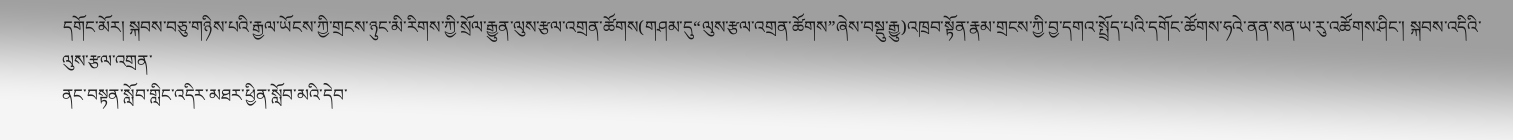དགོང་མོར། སྐབས་བཅུ་གཉིས་པའི་རྒྱལ་ཡོངས་ཀྱི་གྲངས་ཉུང་མི་རིགས་ཀྱི་སྲོལ་རྒྱུན་ལུས་རྩལ་འགྲན་ཚོགས(གཤམ་དུ“ལུས་རྩལ་འགྲན་ཚོགས”ཞེས་བསྡུ་རྒྱུ)འཁྲབ་སྟོན་རྣམ་གྲངས་ཀྱི་བྱ་དགའ་སྤྲོད་པའི་དགོང་ཚོགས་ཧའེ་ནན་སན་ཡ་རུ་འཚོགས་ཤིང་། སྐབས་འདིའི་ལུས་རྩལ་འགྲན་
ནང་བསྟན་སློབ་གླིང་འདིར་མཐར་ཕྱིན་སློབ་མའི་དེབ་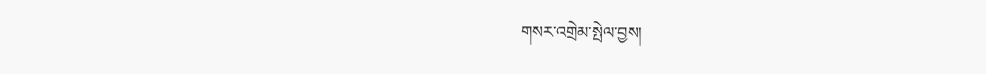གསར་འགྲེམ་སྤེལ་བྱས།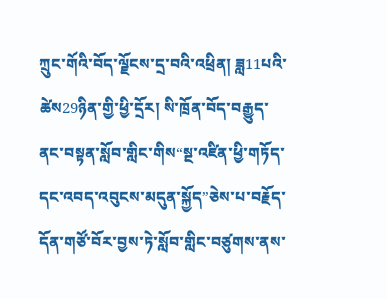ཀྲུང་གོའི་བོད་ལྗོངས་དྲ་བའི་འཕྲིན། ཟླ11པའི་ཚེས29ཉིན་གྱི་ཕྱི་དྲོར། སི་ཁྲོན་བོད་བརྒྱུད་ནང་བསྟན་སློབ་གླིང་གིས“སྔ་འཛིན་ཕྱི་གཏོད་དང་འབད་འབུངས་མདུན་སྐྱོད”ཅེས་པ་བརྗོད་དོན་གཙོ་བོར་བྱས་ཏེ་སློབ་གླིང་བཙུགས་ནས་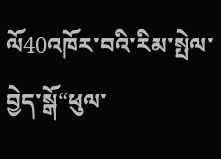ལོ40འཁོར་བའི་རིམ་སྤེལ་བྱེད་སྒོ“ཕུལ་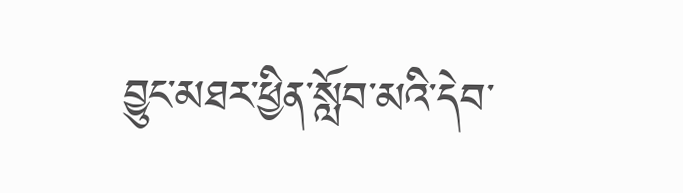བྱུང་མཐར་ཕྱིན་སློབ་མའི་དེབ་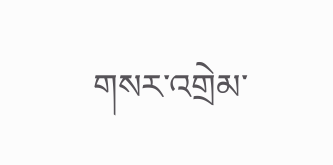གསར་འགྲེམ་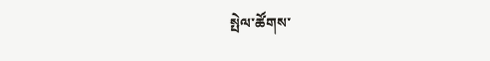སྤེལ་ཚོགས་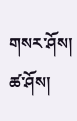གསར་ཤོས།
ཚ་ཤོས།